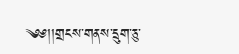༄༅།།གྲངས་གནས་དྲུག་ཅུ་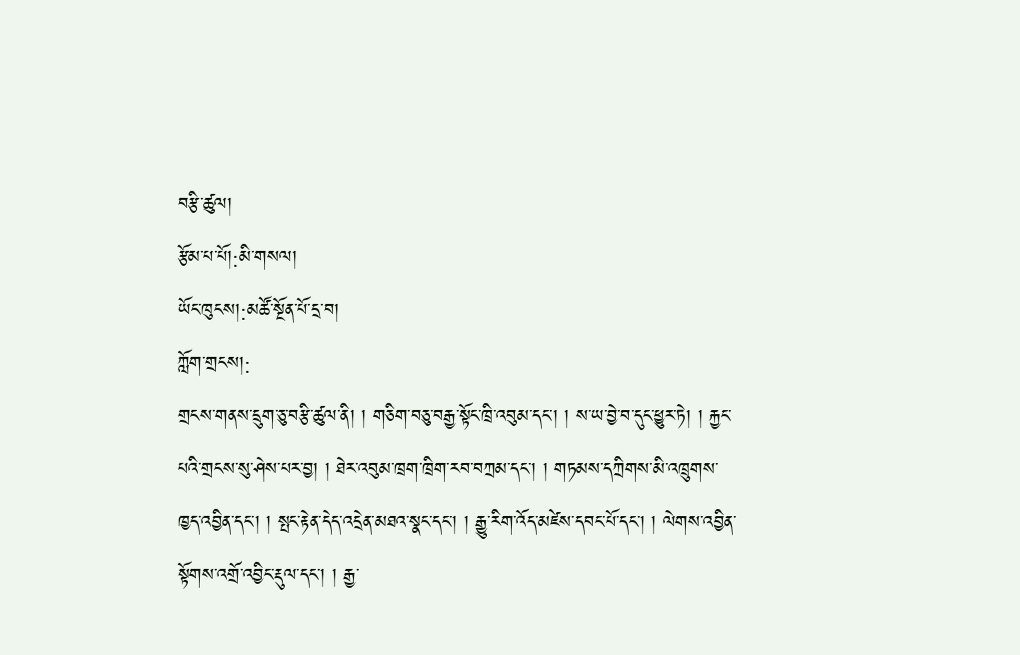བརྩི་ཚུལ།
རྩོམ་པ་པོ།:མི་གསལ།
ཡོང་ཁུངས།:མཚོ་སྔོན་པོ་དྲ་བ།
ཀློག་གྲངས།:
གྲངས་གནས་དྲུག་ཅུ་བརྩི་ཚུལ་ནི། ། གཅིག་བཅུ་བརྒྱ་སྟོང་ཁྲི་འབུམ་དང་། ། ས་ཡ་བྱེ་བ་དུང་ཕྱུར་ཏེ། ། རྐྱང་པའི་གྲངས་སུ་ཤེས་པར་བྱ། ། ཐེར་འབུམ་ཁྲག་ཁྲིག་རབ་བཀྲམ་དང་། ། གཏམས་དཀྲིགས་མི་འཁྲུགས་ཁྱད་འབྱིན་དང་། ། སྤང་རྟེན་དེད་འདྲེན་མཐའ་སྣང་དང་། ། རྒྱུ་རིག་འོད་མཛེས་དབང་པོ་དང་། ། ལེགས་འབྱིན་སྟོགས་འགྲོ་འབྱིང་རྡུལ་དང་། ། རྒྱ་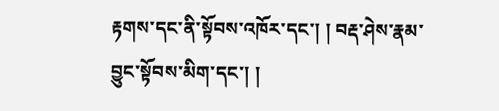རྟགས་དང་ནི་སྟོབས་འཁོར་དང་། ། བརྡ་ཤེས་རྣམ་བྱུང་སྟོབས་མིག་དང་། །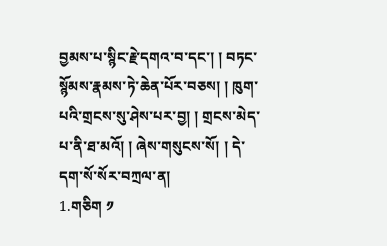བྱམས་པ་སྙིང་རྗེ་དགའ་བ་དང་། ། བཏང་སྙོམས་རྣམས་ཏེ་ཆེན་པོར་བཅས། ། ཁུག་པའི་གྲངས་སུ་ཤེས་པར་བྱ། ། གྲངས་མེད་པ་ནི་ཐ་མའོ། ། ཞེས་གསུངས་སོ། ། དེ་དག་སོ་སོར་བཀྲལ་ན།
1.གཅིག ༡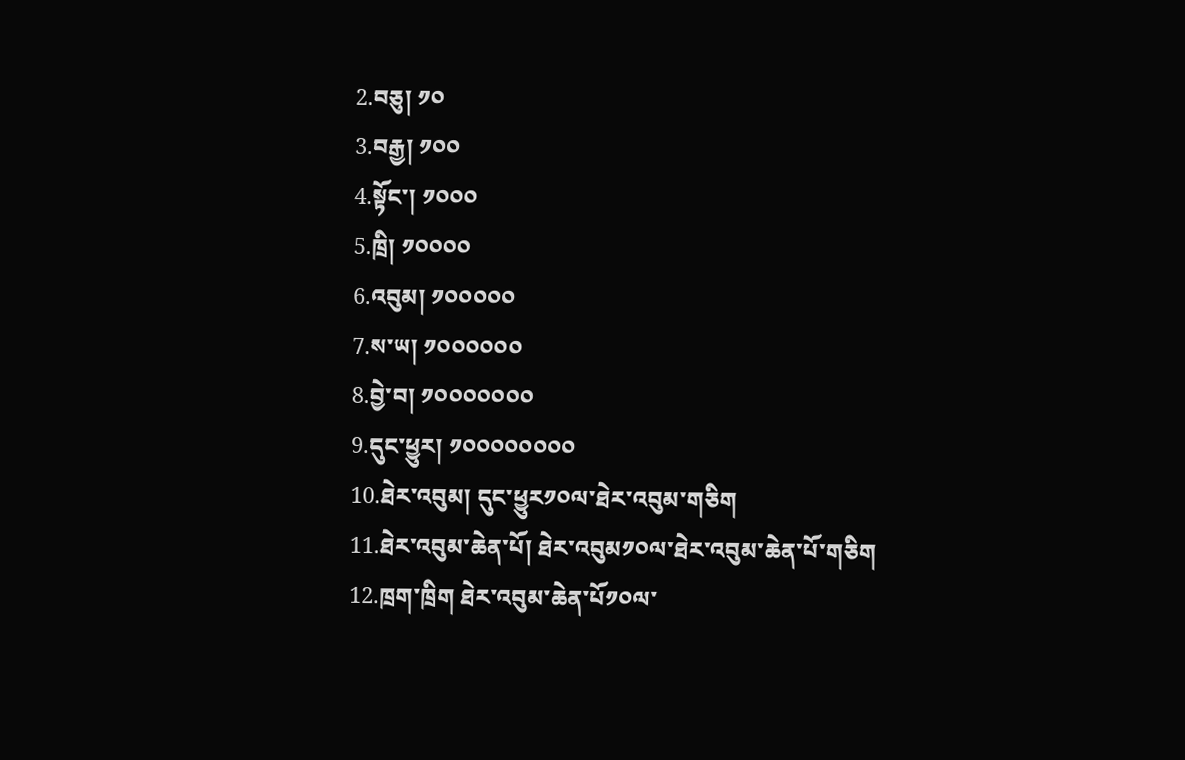2.བཅུ། ༡༠
3.བརྒྱ། ༡༠༠
4.སྟོང་། ༡༠༠༠
5.ཁྲི། ༡༠༠༠༠
6.འབུམ། ༡༠༠༠༠༠
7.ས་ཡ། ༡༠༠༠༠༠༠
8.བྱེ་བ། ༡༠༠༠༠༠༠༠
9.དུང་ཕྱུར། ༡༠༠༠༠༠༠༠༠
10.ཐེར་འབུམ། དུང་ཕྱུར༡༠ལ་ཐེར་འབུམ་གཅིག
11.ཐེར་འབུམ་ཆེན་པོ། ཐེར་འབུམ༡༠ལ་ཐེར་འབུམ་ཆེན་པོ་གཅིག
12.ཁྲག་ཁྲིག ཐེར་འབུམ་ཆེན་པོ༡༠ལ་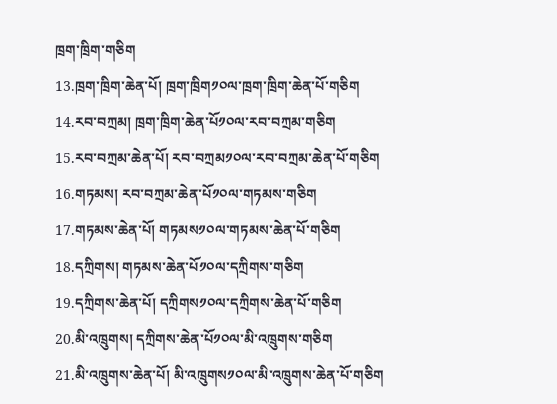ཁྲག་ཁྲིག་གཅིག
13.ཁྲག་ཁྲིག་ཆེན་པོ། ཁྲག་ཁྲིག༡༠ལ་ཁྲག་ཁྲིག་ཆེན་པོ་གཅིག
14.རབ་བཀྲམ། ཁྲག་ཁྲིག་ཆེན་པོ༡༠ལ་རབ་བཀྲམ་གཅིག
15.རབ་བཀྲམ་ཆེན་པོ། རབ་བཀྲམ༡༠ལ་རབ་བཀྲམ་ཆེན་པོ་གཅིག
16.གཏམས། རབ་བཀྲམ་ཆེན་པོ༡༠ལ་གཏམས་གཅིག
17.གཏམས་ཆེན་པོ། གཏམས༡༠ལ་གཏམས་ཆེན་པོ་གཅིག
18.དཀྲིགས། གཏམས་ཆེན་པོ༡༠ལ་དཀྲིགས་གཅིག
19.དཀྲིགས་ཆེན་པོ། དཀྲིགས༡༠ལ་དཀྲིགས་ཆེན་པོ་གཅིག
20.མི་འཁྲུགས། དཀྲིགས་ཆེན་པོ༡༠ལ་མི་འཁྲུགས་གཅིག
21.མི་འཁྲུགས་ཆེན་པོ། མི་འཁྲུགས༡༠ལ་མི་འཁྲུགས་ཆེན་པོ་གཅིག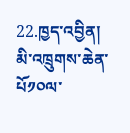22.ཁྱད་འབྱིན། མི་འཁྲུགས་ཆེན་པོ༡༠ལ་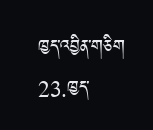ཁྱད་འབྱིན་གཅིག
23.ཁྱད་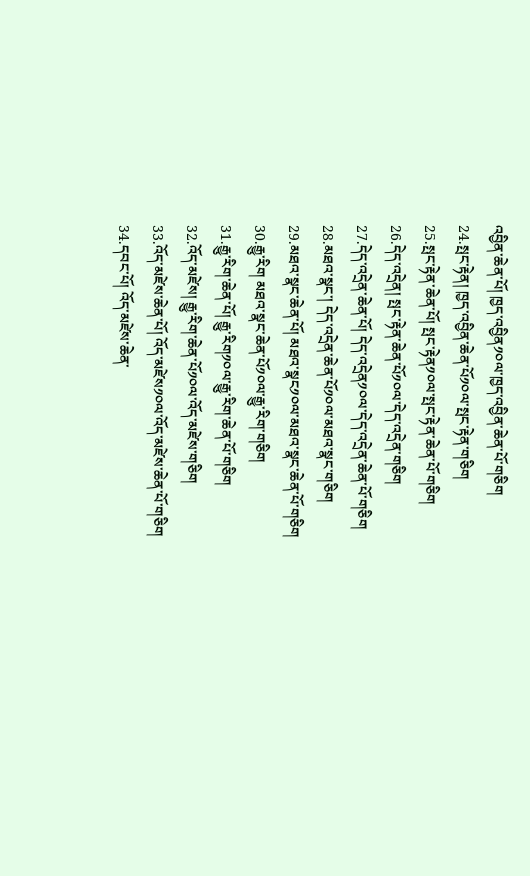འབྱིན་ཆེན་པོ། ཁྱད་འབྱིན༡༠ལ་ཁྱད་འབྱིན་ཆེན་པོ་གཅིག
24.སྤང་རྟེན། ཁྱད་འབྱིན་ཆེན་པོ༡༠ལ་སྤང་རྟེན་གཅིག
25.སྤང་རྟེན་ཆེན་པོ། སྤང་རྟེན༡༠ལ་སྤང་རྟེན་ཆེན་པོ་གཅིག
26.དེད་འདྲེན། སྤང་རྟེན་ཆེན་པོ༡༠ལ་དེད་འདྲེན་གཅིག
27.དེད་འདྲེན་ཆེན་པོ། དེད་འདྲེན༡༠ལ་དེད་འདྲེན་ཆེན་པོ་གཅིག
28.མཐའ་སྣང་། དེད་འདྲེན་ཆེན་པོ༡༠ལ་མཐའ་སྣང་གཅིག
29.མཐའ་སྣང་ཆེན་པོ། མཐའ་སྣང༡༠ལ་མཐའ་སྣང་ཆེན་པོ་གཅིག
30.རྒྱུ་རིག མཐའ་སྣང་ཆེན་པོ༡༠ལ་རྒྱུ་རིག་གཅིག
31.རྒྱུ་རིག་ཆེན་པོ། རྒྱུ་རིག༡༠ལ་རྒྱུ་རིག་ཆེན་པོ་གཅིག
32.འོད་མཛེས། རྒྱུ་རིག་ཆེན་པོ༡༠ལ་འོད་མཛེས་གཅིག
33.འོད་མཛེས་ཆེན་པོ། འོད་མཛེས༡༠ལ་འོད་མཛེས་ཆེན་པོ་གཅིག
34.དབང་པོ། འོད་མཛེས་ཆེན་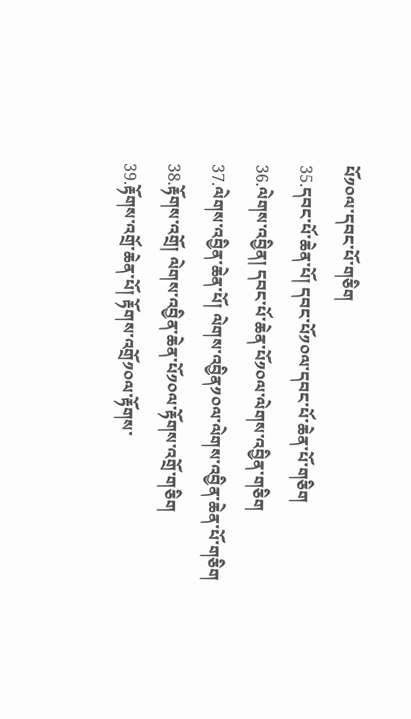པོ༡༠ལ་དབང་པོ་གཅིག
35.དབང་པོ་ཆེན་པོ། དབང་པོ༡༠ལ་དབང་པོ་ཆེན་པོ་གཅིག
36.ལེགས་འབྱིན། དབང་པོ་ཆེན་པོ༡༠ལ་ལེགས་འབྱིན་གཅིག
37.ལེགས་འབྱིན་ཆེན་པོ། ལེགས་འབྱིན༡༠ལ་ལེགས་འབྱིན་ཆེན་པོ་གཅིག
38.རྟོགས་འགྲོ། ལེགས་འབྱིན་ཆེན་པོ༡༠ལ་རྟོགས་འགྲོ་གཅིག
39.རྟོགས་འགྲོ་ཆེན་པོ། རྟོགས་འགྲོ༡༠ལ་རྟོགས་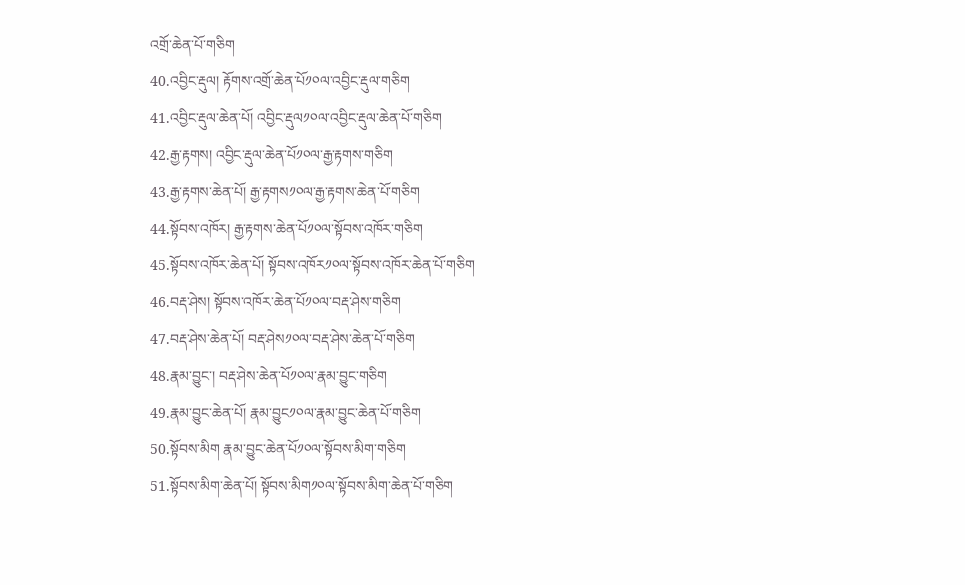འགྲོ་ཆེན་པོ་གཅིག
40.འབྱིང་རྡུལ། རྟོགས་འགྲོ་ཆེན་པོ༡༠ལ་འབྱིང་རྡུལ་གཅིག
41.འབྱིང་རྡུལ་ཆེན་པོ། འབྱིང་རྡུལ༡༠ལ་འབྱིང་རྡུལ་ཆེན་པོ་གཅིག
42.རྒྱ་རྟགས། འབྱིང་རྡུལ་ཆེན་པོ༡༠ལ་རྒྱ་རྟགས་གཅིག
43.རྒྱ་རྟགས་ཆེན་པོ། རྒྱ་རྟགས༡༠ལ་རྒྱ་རྟགས་ཆེན་པོ་གཅིག
44.སྟོབས་འཁོར། རྒྱ་རྟགས་ཆེན་པོ༡༠ལ་སྟོབས་འཁོར་གཅིག
45.སྟོབས་འཁོར་ཆེན་པོ། སྟོབས་འཁོར༡༠ལ་སྟོབས་འཁོར་ཆེན་པོ་གཅིག
46.བརྡ་ཤེས། སྟོབས་འཁོར་ཆེན་པོ༡༠ལ་བརྡ་ཤེས་གཅིག
47.བརྡ་ཤེས་ཆེན་པོ། བརྡ་ཤེས༡༠ལ་བརྡ་ཤེས་ཆེན་པོ་གཅིག
48.རྣམ་བྱུང་། བརྡ་ཤེས་ཆེན་པོ༡༠ལ་རྣམ་བྱུང་གཅིག
49.རྣམ་བྱུང་ཆེན་པོ། རྣམ་བྱུང༡༠ལ་རྣམ་བྱུང་ཆེན་པོ་གཅིག
50.སྟོབས་མིག རྣམ་བྱུང་ཆེན་པོ༡༠ལ་སྟོབས་མིག་གཅིག
51.སྟོབས་མིག་ཆེན་པོ། སྟོབས་མིག༡༠ལ་སྟོབས་མིག་ཆེན་པོ་གཅིག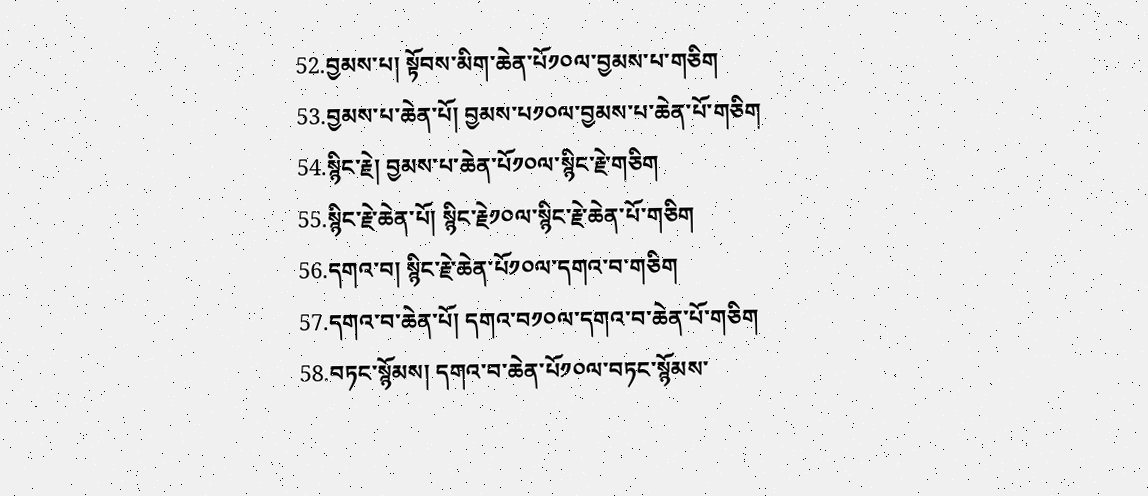52.བྱམས་པ། སྟོབས་མིག་ཆེན་པོ༡༠ལ་བྱམས་པ་གཅིག
53.བྱམས་པ་ཆེན་པོ། བྱམས་པ༡༠ལ་བྱམས་པ་ཆེན་པོ་གཅིག
54.སྙིང་རྗེ། བྱམས་པ་ཆེན་པོ༡༠ལ་སྙིང་རྗེ་གཅིག
55.སྙིང་རྗེ་ཆེན་པོ། སྙིང་རྗེ༡༠ལ་སྙིང་རྗེ་ཆེན་པོ་གཅིག
56.དགའ་བ། སྙིང་རྗེ་ཆེན་པོ༡༠ལ་དགའ་བ་གཅིག
57.དགའ་བ་ཆེན་པོ། དགའ་བ༡༠ལ་དགའ་བ་ཆེན་པོ་གཅིག
58.བཏང་སྙོམས། དགའ་བ་ཆེན་པོ༡༠ལ་བཏང་སྙོམས་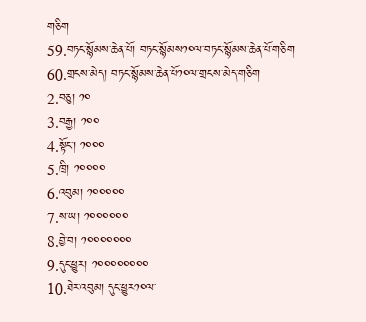གཅིག
59.བཏང་སྙོམས་ཆེན་པོ། བཏང་སྙོམས༡༠ལ་བཏང་སྙོམས་ཆེན་པོ་གཅིག
60.གྲངས་མེད། བཏང་སྙོམས་ཆེན་པོ༡༠ལ་གྲངས་མེད་གཅིག
2.བཅུ། ༡༠
3.བརྒྱ། ༡༠༠
4.སྟོང་། ༡༠༠༠
5.ཁྲི། ༡༠༠༠༠
6.འབུམ། ༡༠༠༠༠༠
7.ས་ཡ། ༡༠༠༠༠༠༠
8.བྱེ་བ། ༡༠༠༠༠༠༠༠
9.དུང་ཕྱུར། ༡༠༠༠༠༠༠༠༠
10.ཐེར་འབུམ། དུང་ཕྱུར༡༠ལ་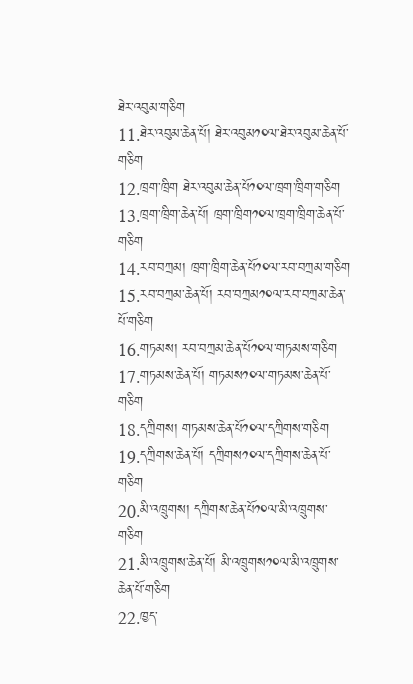ཐེར་འབུམ་གཅིག
11.ཐེར་འབུམ་ཆེན་པོ། ཐེར་འབུམ༡༠ལ་ཐེར་འབུམ་ཆེན་པོ་གཅིག
12.ཁྲག་ཁྲིག ཐེར་འབུམ་ཆེན་པོ༡༠ལ་ཁྲག་ཁྲིག་གཅིག
13.ཁྲག་ཁྲིག་ཆེན་པོ། ཁྲག་ཁྲིག༡༠ལ་ཁྲག་ཁྲིག་ཆེན་པོ་གཅིག
14.རབ་བཀྲམ། ཁྲག་ཁྲིག་ཆེན་པོ༡༠ལ་རབ་བཀྲམ་གཅིག
15.རབ་བཀྲམ་ཆེན་པོ། རབ་བཀྲམ༡༠ལ་རབ་བཀྲམ་ཆེན་པོ་གཅིག
16.གཏམས། རབ་བཀྲམ་ཆེན་པོ༡༠ལ་གཏམས་གཅིག
17.གཏམས་ཆེན་པོ། གཏམས༡༠ལ་གཏམས་ཆེན་པོ་གཅིག
18.དཀྲིགས། གཏམས་ཆེན་པོ༡༠ལ་དཀྲིགས་གཅིག
19.དཀྲིགས་ཆེན་པོ། དཀྲིགས༡༠ལ་དཀྲིགས་ཆེན་པོ་གཅིག
20.མི་འཁྲུགས། དཀྲིགས་ཆེན་པོ༡༠ལ་མི་འཁྲུགས་གཅིག
21.མི་འཁྲུགས་ཆེན་པོ། མི་འཁྲུགས༡༠ལ་མི་འཁྲུགས་ཆེན་པོ་གཅིག
22.ཁྱད་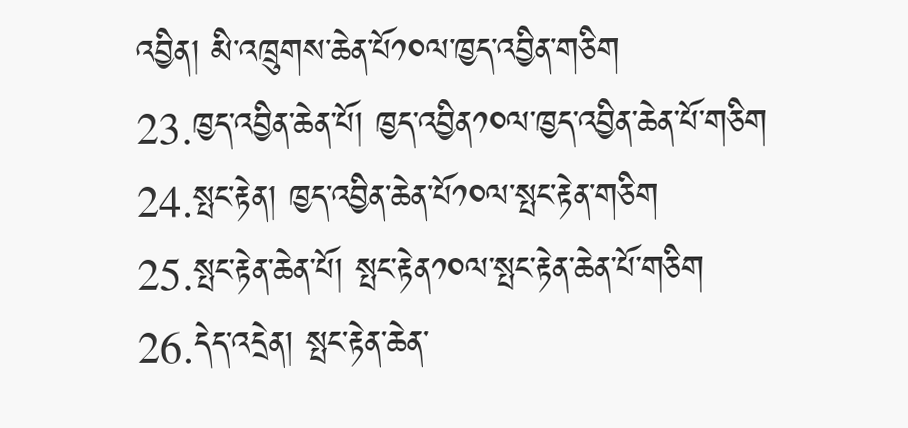འབྱིན། མི་འཁྲུགས་ཆེན་པོ༡༠ལ་ཁྱད་འབྱིན་གཅིག
23.ཁྱད་འབྱིན་ཆེན་པོ། ཁྱད་འབྱིན༡༠ལ་ཁྱད་འབྱིན་ཆེན་པོ་གཅིག
24.སྤང་རྟེན། ཁྱད་འབྱིན་ཆེན་པོ༡༠ལ་སྤང་རྟེན་གཅིག
25.སྤང་རྟེན་ཆེན་པོ། སྤང་རྟེན༡༠ལ་སྤང་རྟེན་ཆེན་པོ་གཅིག
26.དེད་འདྲེན། སྤང་རྟེན་ཆེན་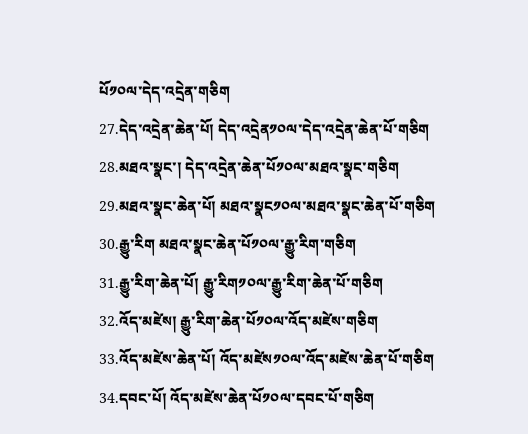པོ༡༠ལ་དེད་འདྲེན་གཅིག
27.དེད་འདྲེན་ཆེན་པོ། དེད་འདྲེན༡༠ལ་དེད་འདྲེན་ཆེན་པོ་གཅིག
28.མཐའ་སྣང་། དེད་འདྲེན་ཆེན་པོ༡༠ལ་མཐའ་སྣང་གཅིག
29.མཐའ་སྣང་ཆེན་པོ། མཐའ་སྣང༡༠ལ་མཐའ་སྣང་ཆེན་པོ་གཅིག
30.རྒྱུ་རིག མཐའ་སྣང་ཆེན་པོ༡༠ལ་རྒྱུ་རིག་གཅིག
31.རྒྱུ་རིག་ཆེན་པོ། རྒྱུ་རིག༡༠ལ་རྒྱུ་རིག་ཆེན་པོ་གཅིག
32.འོད་མཛེས། རྒྱུ་རིག་ཆེན་པོ༡༠ལ་འོད་མཛེས་གཅིག
33.འོད་མཛེས་ཆེན་པོ། འོད་མཛེས༡༠ལ་འོད་མཛེས་ཆེན་པོ་གཅིག
34.དབང་པོ། འོད་མཛེས་ཆེན་པོ༡༠ལ་དབང་པོ་གཅིག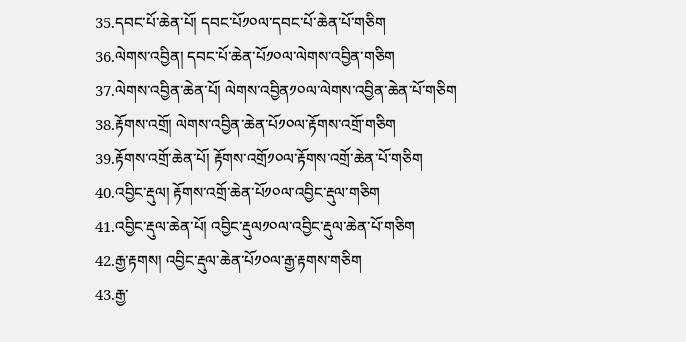35.དབང་པོ་ཆེན་པོ། དབང་པོ༡༠ལ་དབང་པོ་ཆེན་པོ་གཅིག
36.ལེགས་འབྱིན། དབང་པོ་ཆེན་པོ༡༠ལ་ལེགས་འབྱིན་གཅིག
37.ལེགས་འབྱིན་ཆེན་པོ། ལེགས་འབྱིན༡༠ལ་ལེགས་འབྱིན་ཆེན་པོ་གཅིག
38.རྟོགས་འགྲོ། ལེགས་འབྱིན་ཆེན་པོ༡༠ལ་རྟོགས་འགྲོ་གཅིག
39.རྟོགས་འགྲོ་ཆེན་པོ། རྟོགས་འགྲོ༡༠ལ་རྟོགས་འགྲོ་ཆེན་པོ་གཅིག
40.འབྱིང་རྡུལ། རྟོགས་འགྲོ་ཆེན་པོ༡༠ལ་འབྱིང་རྡུལ་གཅིག
41.འབྱིང་རྡུལ་ཆེན་པོ། འབྱིང་རྡུལ༡༠ལ་འབྱིང་རྡུལ་ཆེན་པོ་གཅིག
42.རྒྱ་རྟགས། འབྱིང་རྡུལ་ཆེན་པོ༡༠ལ་རྒྱ་རྟགས་གཅིག
43.རྒྱ་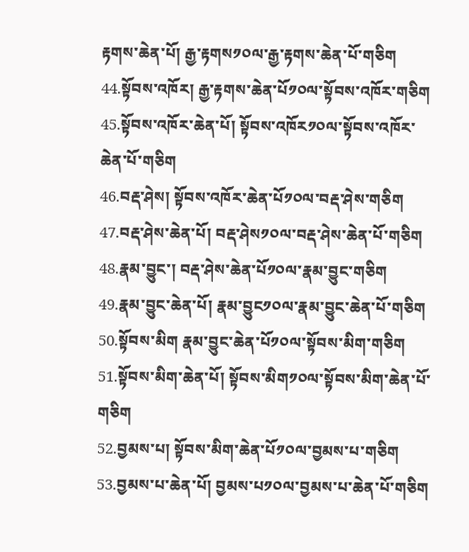རྟགས་ཆེན་པོ། རྒྱ་རྟགས༡༠ལ་རྒྱ་རྟགས་ཆེན་པོ་གཅིག
44.སྟོབས་འཁོར། རྒྱ་རྟགས་ཆེན་པོ༡༠ལ་སྟོབས་འཁོར་གཅིག
45.སྟོབས་འཁོར་ཆེན་པོ། སྟོབས་འཁོར༡༠ལ་སྟོབས་འཁོར་ཆེན་པོ་གཅིག
46.བརྡ་ཤེས། སྟོབས་འཁོར་ཆེན་པོ༡༠ལ་བརྡ་ཤེས་གཅིག
47.བརྡ་ཤེས་ཆེན་པོ། བརྡ་ཤེས༡༠ལ་བརྡ་ཤེས་ཆེན་པོ་གཅིག
48.རྣམ་བྱུང་། བརྡ་ཤེས་ཆེན་པོ༡༠ལ་རྣམ་བྱུང་གཅིག
49.རྣམ་བྱུང་ཆེན་པོ། རྣམ་བྱུང༡༠ལ་རྣམ་བྱུང་ཆེན་པོ་གཅིག
50.སྟོབས་མིག རྣམ་བྱུང་ཆེན་པོ༡༠ལ་སྟོབས་མིག་གཅིག
51.སྟོབས་མིག་ཆེན་པོ། སྟོབས་མིག༡༠ལ་སྟོབས་མིག་ཆེན་པོ་གཅིག
52.བྱམས་པ། སྟོབས་མིག་ཆེན་པོ༡༠ལ་བྱམས་པ་གཅིག
53.བྱམས་པ་ཆེན་པོ། བྱམས་པ༡༠ལ་བྱམས་པ་ཆེན་པོ་གཅིག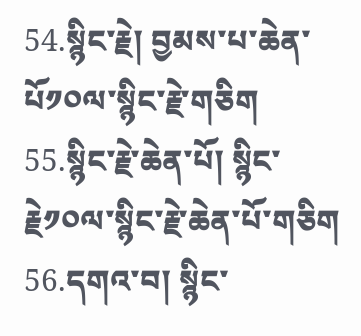54.སྙིང་རྗེ། བྱམས་པ་ཆེན་པོ༡༠ལ་སྙིང་རྗེ་གཅིག
55.སྙིང་རྗེ་ཆེན་པོ། སྙིང་རྗེ༡༠ལ་སྙིང་རྗེ་ཆེན་པོ་གཅིག
56.དགའ་བ། སྙིང་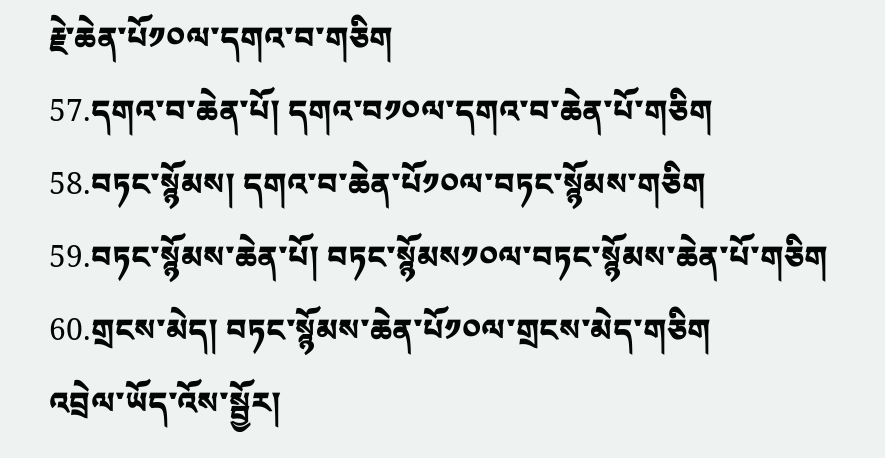རྗེ་ཆེན་པོ༡༠ལ་དགའ་བ་གཅིག
57.དགའ་བ་ཆེན་པོ། དགའ་བ༡༠ལ་དགའ་བ་ཆེན་པོ་གཅིག
58.བཏང་སྙོམས། དགའ་བ་ཆེན་པོ༡༠ལ་བཏང་སྙོམས་གཅིག
59.བཏང་སྙོམས་ཆེན་པོ། བཏང་སྙོམས༡༠ལ་བཏང་སྙོམས་ཆེན་པོ་གཅིག
60.གྲངས་མེད། བཏང་སྙོམས་ཆེན་པོ༡༠ལ་གྲངས་མེད་གཅིག
འབྲེལ་ཡོད་འོས་སྦྱོར།